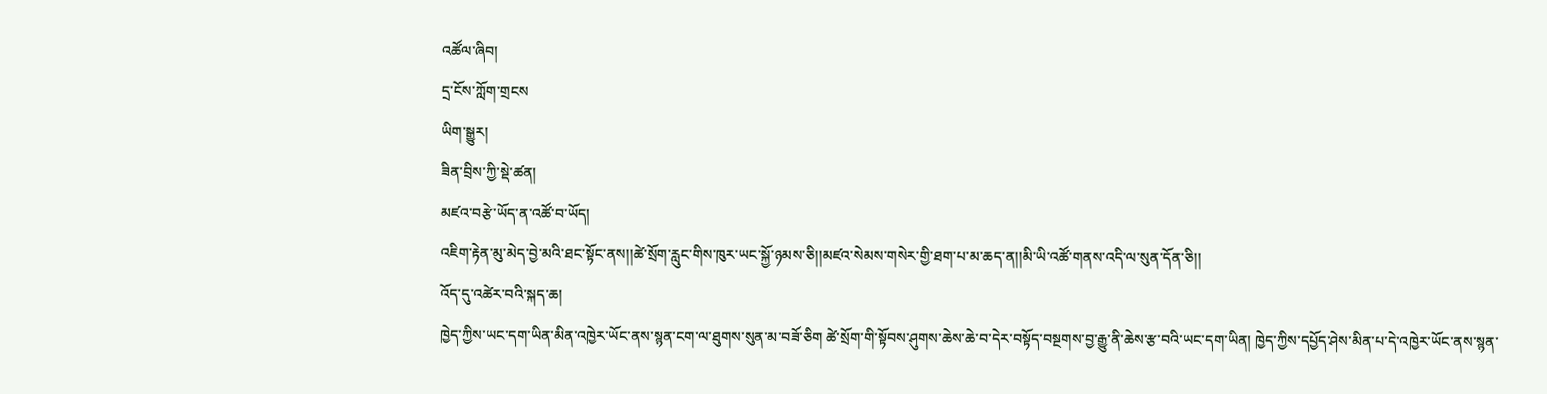འཚོལ་ཞིབ།
དྲ་ངོས་ཀློག་གྲངས
ཡིག་སྒྱུར།
ཟིན་བྲིས་ཀྱི་སྡེ་ཚན།
མཛའ་བརྩེ་ཡོད་ན་འཚོ་བ་ཡོད།
འཇིག་རྟེན་མུ་མེད་བྱེ་མའི་ཐང་སྟོང་ནས།།ཚེ་སྲོག་རླུང་གིས་ཁུར་ཡང་སྐྱོ་ཉམས་ཅི།།མཛའ་སེམས་གསེར་གྱི་ཐག་པ་མ་ཆད་ན།།མི་ཡི་འཚོ་གནས་འདི་ལ་སུན་དོན་ཅི།།
འོད་དུ་འཚེར་བའི་སྐད་ཆ།
ཁྱེད་ཀྱིས་ཡང་དག་ཡིན་མིན་འཁྱེར་ཡོང་ནས་སྙན་ངག་ལ་ཐུགས་སུན་མ་བཟོ་ཅིག ཚེ་སྲོག་གི་སྟོབས་ཤུགས་ཆེས་ཆེ་བ་དེར་བསྟོད་བསྔགས་བྱ་རྒྱུ་ནི་ཆེས་རྩ་བའི་ཡང་དག་ཡིན། ཁྱེད་ཀྱིས་དཔྱོད་ཤེས་མིན་པ་དེ་འཁྱེར་ཡོང་ནས་སྙན་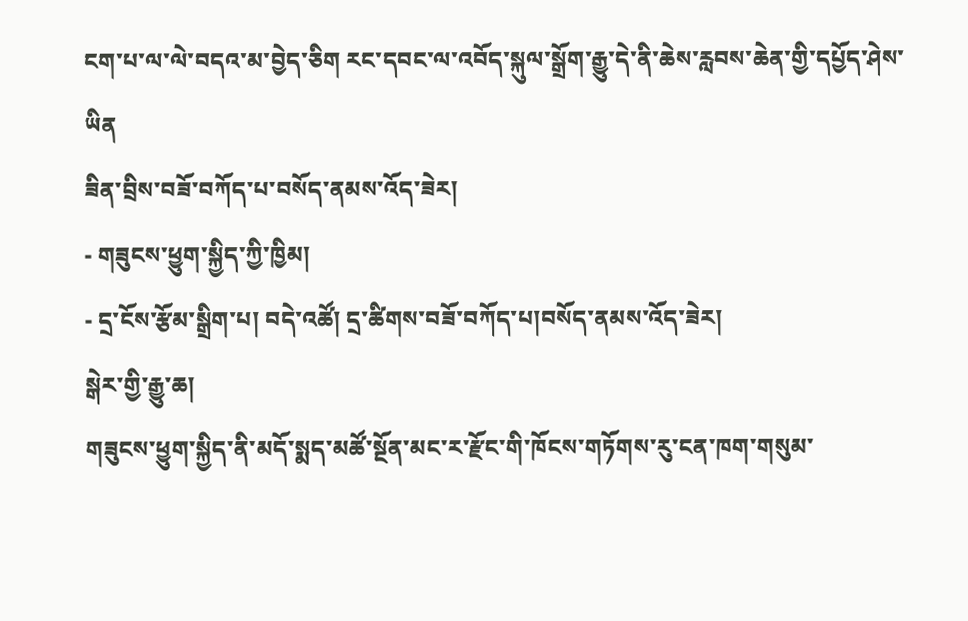ངག་པ་ལ་ལེ་བདའ་མ་བྱེད་ཅིག རང་དབང་ལ་འབོད་སྐུལ་སྒྲོག་རྒྱུ་དེ་ནི་ཆེས་རླབས་ཆེན་གྱི་དཔྱོད་ཤེས་ཡིན
ཟིན་བྲིས་བཟོ་བཀོད་པ་བསོད་ནམས་འོད་ཟེར།
- གཟུངས་ཕྱུག་སྐྱིད་ཀྱི་ཁྱིམ།
- དྲ་ངོས་རྩོམ་སྒྲིག་པ། བདེ་འཚོ། དྲ་ཚིགས་བཟོ་བཀོད་པ།བསོད་ནམས་འོད་ཟེར།
སྒེར་གྱི་རྒྱུ་ཆ།
གཟུངས་ཕྱུག་སྐྱིད་ནི་མདོ་སྨད་མཚོ་སྔོན་མང་ར་རྫོང་གི་ཁོངས་གཏོགས་རུ་ངན་ཁག་གསུམ་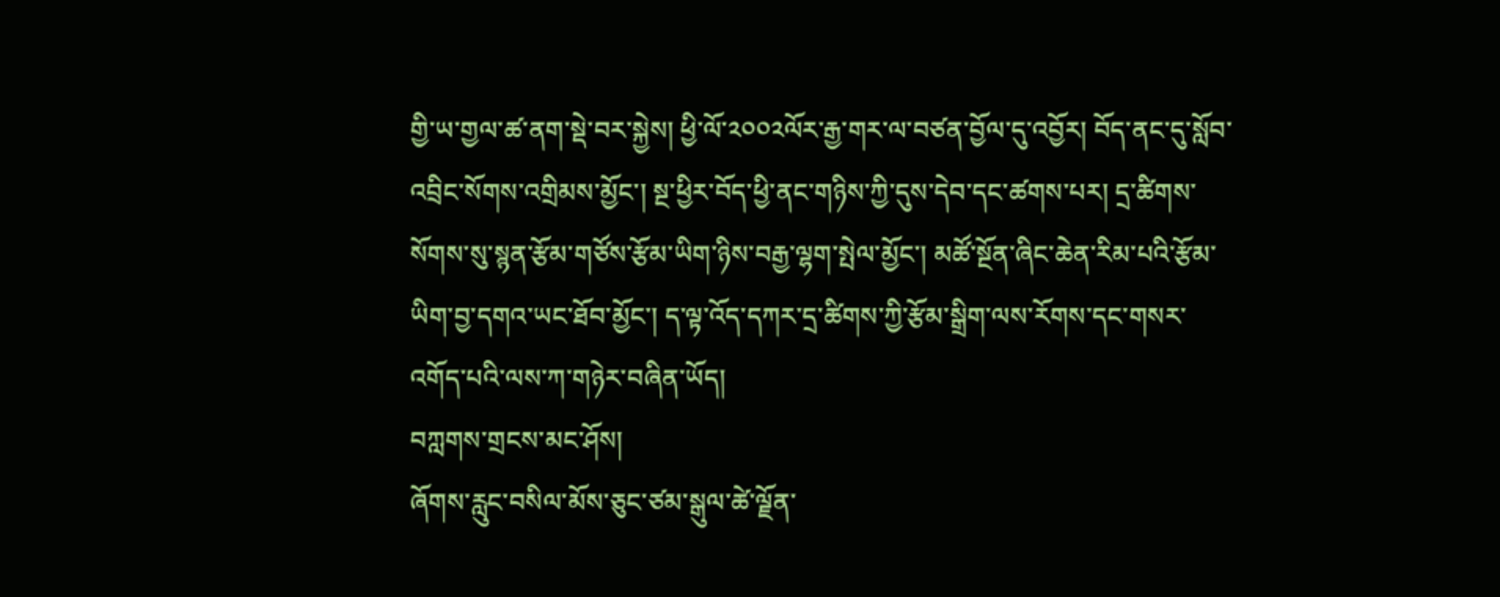གྱི་ཡ་གྱལ་ཚ་ནག་སྡེ་བར་སྐྱེས། ཕྱི་ལོ་༢༠༠༢ལོར་རྒྱ་གར་ལ་བཙན་བྱོལ་དུ་འབྱོར། བོད་ནང་དུ་སློབ་འབྲིང་སོགས་འགྲིམས་མྱོང་། སྔ་ཕྱིར་བོད་ཕྱི་ནང་གཉིས་ཀྱི་དུས་དེབ་དང་ཚགས་པར། དྲ་ཚིགས་སོགས་སུ་སྙན་རྩོམ་གཙོས་རྩོམ་ཡིག་ཉིས་བརྒྱ་ལྷག་སྤེལ་མྱོང་། མཚོ་སྔོན་ཞིང་ཆེན་རིམ་པའི་རྩོམ་ཡིག་བྱ་དགའ་ཡང་ཐོབ་མྱོང་། ད་ལྟ་འོད་དཀར་དྲ་ཚིགས་ཀྱི་རྩོམ་སྒྲིག་ལས་རོགས་དང་གསར་འགོད་པའི་ལས་ཀ་གཉེར་བཞིན་ཡོད།
བཀླགས་གྲངས་མང་ཤོས།
ཞོགས་རླུང་བསིལ་མོས་ཅུང་ཙམ་སྒུལ་ཚེ་ལྗོན་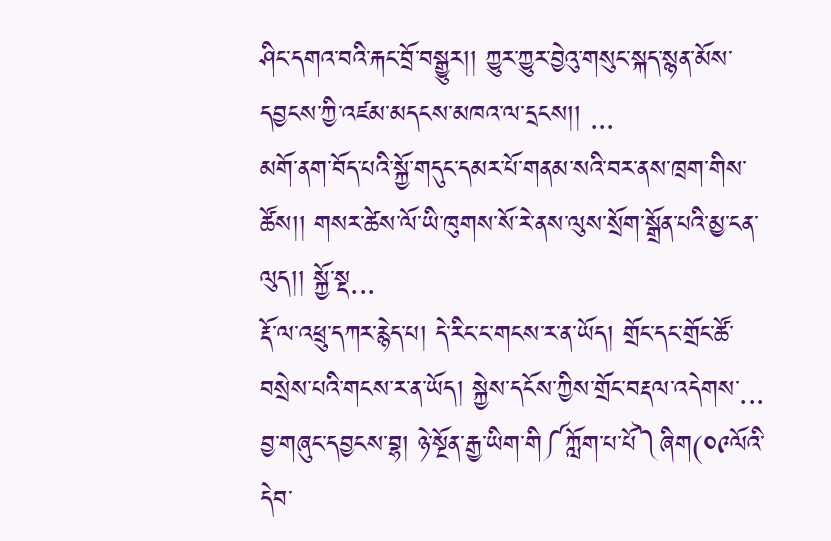ཤིང་དགའ་བའི་རྐང་བྲོ་བསྒྱུར།། ཀྱུར་ཀྱུར་བྱེའུ་གསུང་སྐད་སྙན་མོས་དབྱངས་ཀྱི་འཛམ་མདངས་མཁའ་ལ་དྲངས།། ...
མགོ་ནག་བོད་པའི་སྐྱོ་གདུང་དམར་པོ་གནམ་སའི་བར་ནས་ཁྲག་གིས་ཚོས།། གསར་ཚེས་ལོ་ཡི་ཁུགས་སོ་རེ་ནས་ལུས་སྲོག་སྒྲོན་པའི་མྱ་ངན་ལུད།། སྐྱོ་སྡ...
རྡོ་ལ་འཕྲུ་དཀར་རྙེད་པ། དེ་རིང་ང་གངས་ར་ན་ཡོད། གྲོང་དང་གྲོང་ཚོ་བསྲེས་པའི་གངས་ར་ན་ཡོད། སྐྱེས་དངོས་ཀྱིས་གྲོང་བརྡལ་འདེགས་...
བྱ་གཞུང་དབྱངས་བྷ། ཉེ་སྔོན་རྒྱ་ཡིག་གི༼ཀློག་པ་པོ༽ཞིག(༠༩ལོའི་དེབ་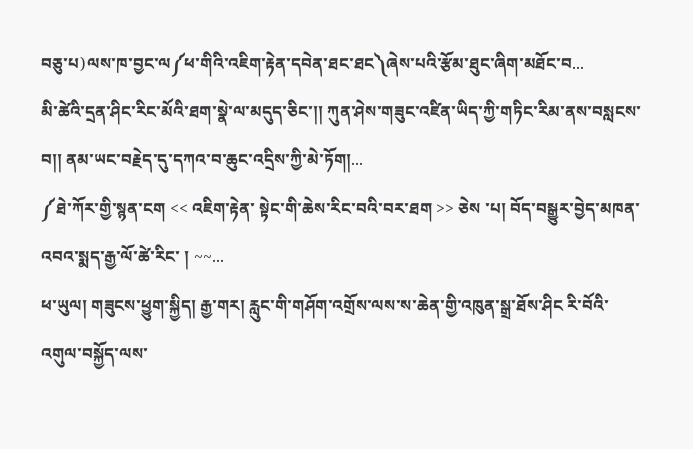བཅུ་པ)ལས་ཁ་བྱང་ལ༼ཕ་གིའི་འཇིག་རྟེན་དབེན་ཐང་ཐང༽ཞེས་པའི་རྩོམ་ཐུང་ཞིག་མཐོང་བ...
མི་ཚེའི་དྲན་ཤིང་རིང་མོའི་ཐག་སྣེ་ལ་མདུད་ཅིང་།། ཀུན་ཤེས་གཟུང་འཛིན་ཡིད་ཀྱི་གཏིང་རིམ་ནས་བསླངས་བ།། ནམ་ཡང་བརྗེད་དུ་དཀའ་བ་ཆུང་འདྲིས་ཀྱི་མེ་ཏོག།...
༼ཐེ་ཀོར་གྱི་སྙན་ངག << འཇིག་རྟེན་ སྟེང་གི་ཆེས་རིང་བའི་བར་ཐག >> ཅེས ་པ། བོད་བསྒྱུར་བྱེད་མཁན་ འབའ་སྨད་རྒྱ་ལོ་ཚེ་རིང་ ། ~~...
ཕ་ཡུལ། གཟུངས་ཕྱུག་སྐྱིད། རྒྱ་གར། རླུང་གི་གཤོག་འགྲོས་ལས་ས་ཆེན་གྱི་འཁུན་སྒྲ་ཐོས་ཤིང རི་བོའི་འགུལ་བསྐྱོད་ལས་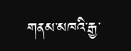གནམ་མཁའི་རྒྱ་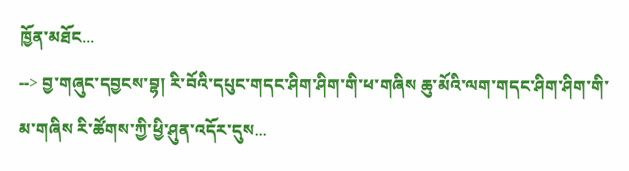ཁྱོན་མཐོང...
--> བྱ་གཞུང་དབྱངས་བྷ། རི་བོའི་དཔུང་གདང་ཤིག་ཤིག་གི་ཕ་གཞིས ཆུ་མོའི་ལག་གདང་ཤིག་ཤིག་གི་མ་གཞིས རི་ཚོགས་ཀྱི་ཕྱི་ཤུན་འདོར་དུས...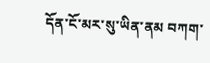དོན་ངོ་མར་སུ་ཡིན་ནམ བཀག་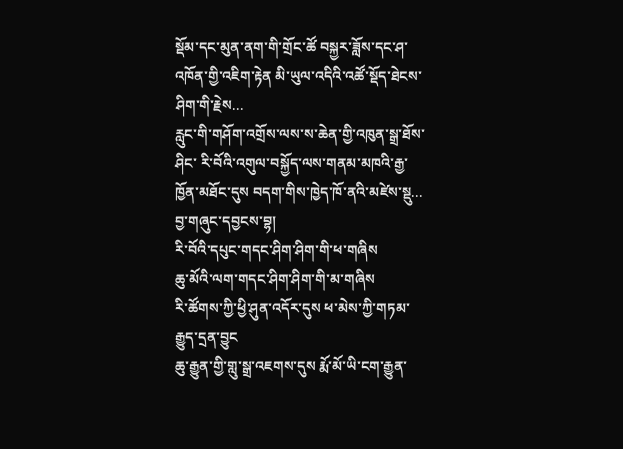སྡོམ་དང་མུན་ནག་གི་གྲོང་ཚོ བསྐྱར་ཟློས་དང་ཤ་འཁོན་གྱི་འཇིག་རྟེན མི་ཡུལ་འདིའི་འཚོ་སྡོད་ཐེངས་ཤིག་གི་རྗེས...
རླུང་གི་གཤོག་འགྲོས་ལས་ས་ཆེན་གྱི་འཁུན་སྒྲ་ཐོས་ཤིང་ རི་བོའི་འགུལ་བསྐྱོད་ལས་གནམ་མཁའི་རྒྱ་ཁྱོན་མཐོང་དུས བདག་གིས་ཁྱེད་ཁོ་ནའི་མཛེས་སྡུ...
བྱ་གཞུང་དབྱངས་བྷ།
རི་བོའི་དཔུང་གདང་ཤིག་ཤིག་གི་ཕ་གཞིས
ཆུ་མོའི་ལག་གདང་ཤིག་ཤིག་གི་མ་གཞིས
རི་ཚོགས་ཀྱི་ཕྱི་ཤུན་འདོར་དུས ཕ་མེས་ཀྱི་གཏམ་རྒྱུད་དྲན་བྱུང
ཆུ་རྒྱུན་གྱི་གླུ་སྒྲ་འཇགས་དུས རྨོ་མོ་ཡི་ངག་རྒྱུན་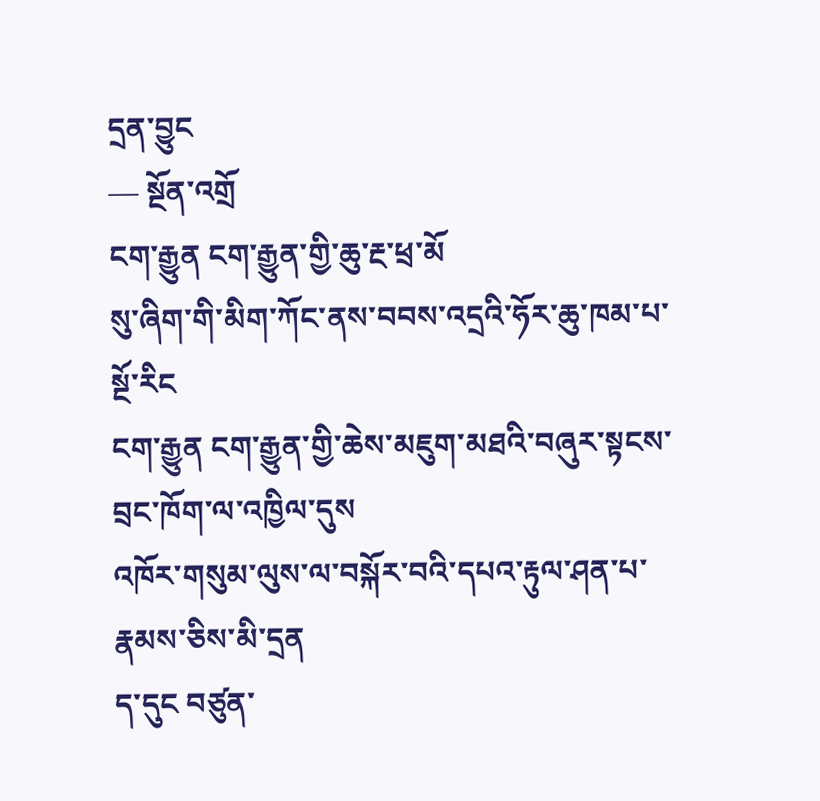དྲན་བྱུང
— སྔོན་འགྲོ
ངག་རྒྱུན ངག་རྒྱུན་གྱི་ཆུ་རྔ་ཕྲ་མོ
སུ་ཞིག་གི་མིག་ཀོང་ནས་བབས་འདྲའི་ཧོར་ཆུ་ཁམ་པ་སྔོ་རིང
ངག་རྒྱུན ངག་རྒྱུན་གྱི་ཆེས་མཇུག་མཐའི་བཞུར་སྟངས་བྲང་ཁོག་ལ་འཁྱིལ་དུས
འཁོར་གསུམ་ལུས་ལ་བསྐོར་བའི་དཔའ་རྟུལ་ཤན་པ་རྣམས་ཅིས་མི་དྲན
ད་དུང བཙུན་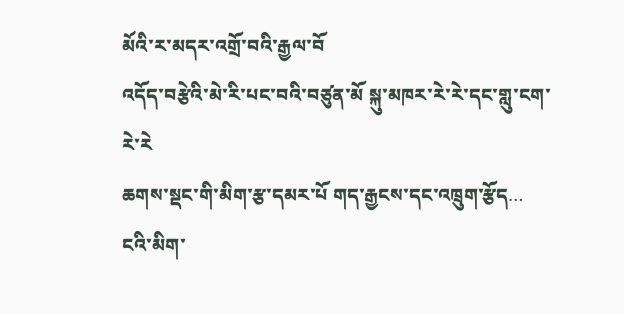མོའི་ར་མདར་འགྲོ་བའི་རྒྱལ་བོ
འདོད་བརྩེའི་མེ་རི་པང་བའི་བཙུན་མོ སྐུ་མཁར་རེ་རེ་དང་གླུ་ངག་རེ་རེ
ཆགས་སྡང་གི་མིག་རྩ་དམར་པོ གད་རྒྱངས་དང་འཁྲུག་རྩོད…
ངའི་མིག་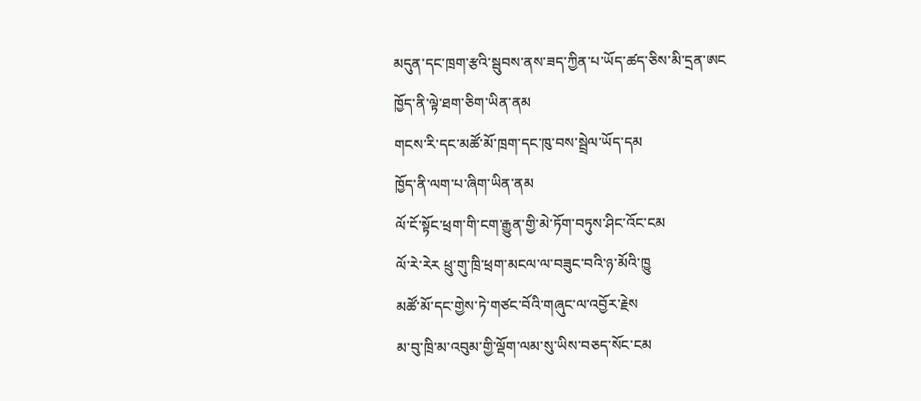མདུན་དང་ཁྲག་རྩའི་སྦུབས་ནས་ཟད་ཀྱིན་པ་ཡོད་ཚད་ཅིས་མི་དྲན་ཨང
ཁྱོད་ནི་ལྟེ་ཐག་ཅིག་ཡིན་ནམ
གངས་རི་དང་མཚོ་མོ་ཁྲག་དང་ཁུ་བས་སྦྲེལ་ཡོད་དམ
ཁྱོད་ནི་ལག་པ་ཞིག་ཡིན་ནམ
ལོ་ངོ་སྟོང་ཕྲག་གི་ངག་རྒྱུན་གྱི་མེ་ཏོག་བཏུས་ཤིང་འོང་ངམ
ལོ་རེ་རེར ཕྲུ་གུ་ཁྲི་ཕྲག་མངལ་ལ་བཟུང་བའི་ཉ་མོའི་ཁྱུ
མཚོ་མོ་དང་གྱེས་ཏེ་གཙང་བོའི་གཞུང་ལ་འབྱོར་རྗེས
མ་བུ་ཁྲི་མ་འབུམ་གྱི་ལྡོག་ལམ་སུ་ཡིས་བཅད་སོང་ངམ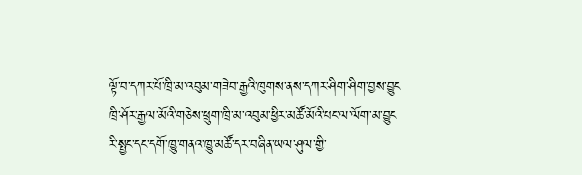ལྟོ་བ་དཀར་པོ་ཁྲི་མ་འབུམ་གཟེབ་རྒྱའི་ཁུགས་ནས་དཀར་ཤིག་ཤིག་བྱས་བྱུང
ཁྲི་ཤོར་རྒྱལ་མོའི་གཅེས་ཕྲུག་ཁྲི་མ་འབུམ་ཕྱིར་མཚོ་མོའི་པང་ལ་ལོག་མ་བྱུང
རི་སྤྱང་དང་དགོ་ཁྱུ་གནའ་ཁྱུ་མཚོ་དར་བཞིན་ཡལ་ཤུལ་གྱི་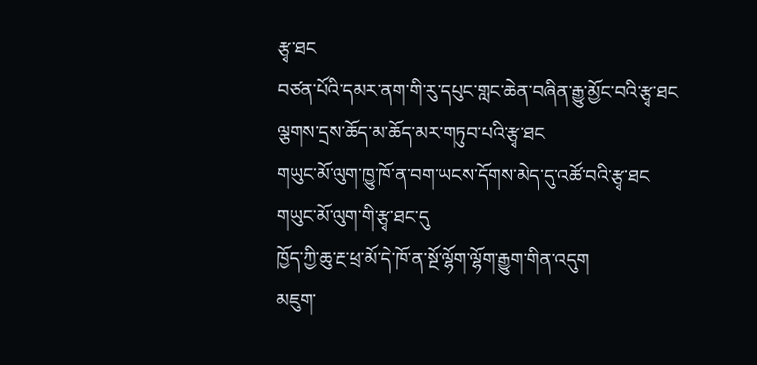རྩྭ་ཐང
བཙན་པོའི་དམར་ནག་གི་རུ་དཔུང་གླང་ཆེན་བཞིན་རྒྱུ་མྱོང་བའི་རྩྭ་ཐང
ལྕགས་དྲས་ཆོད་མ་ཆོད་མར་གཏུབ་པའི་རྩྭ་ཐང
གཡུང་མོ་ལུག་ཁྱུ་ཁོ་ན་བག་ཡངས་དོགས་མེད་དུ་འཚོ་བའི་རྩྭ་ཐང
གཡུང་མོ་ལུག་གི་རྩྭ་ཐང་དུ
ཁྱོད་ཀྱི་ཆུ་རྔ་ཕྲ་མོ་དེ་ཁོ་ན་སྔོ་ལྷོག་ལྷོག་རྒྱུག་གིན་འདུག
མཇུག་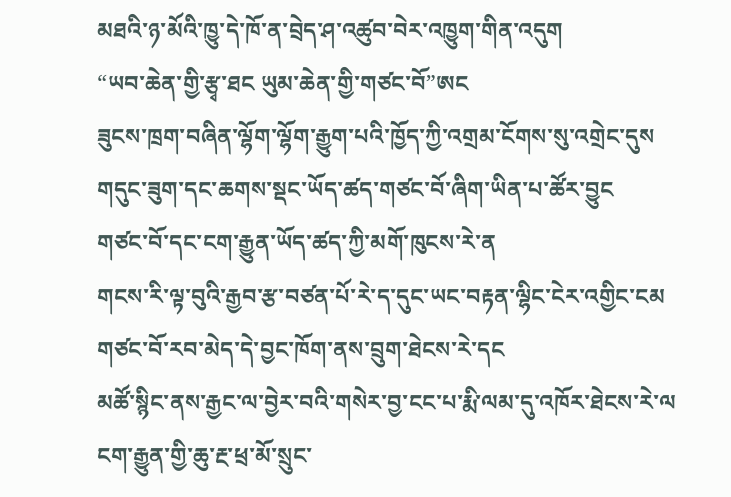མཐའི་ཉ་མོའི་ཁྱུ་དེ་ཁོ་ན་བྲེད་ཤ་འཚུབ་བེར་འཁྱུག་གིན་འདུག
“ཡབ་ཆེན་གྱི་རྩྭ་ཐང ཡུམ་ཆེན་གྱི་གཙང་བོ”ཨང
ཟུངས་ཁྲག་བཞིན་ལྷོག་ལྷོག་རྒྱུག་པའི་ཁྱོད་ཀྱི་འགྲམ་ངོགས་སུ་འགྲེང་དུས
གདུང་ཟུག་དང་ཆགས་སྡང་ཡོད་ཚད་གཙང་བོ་ཞིག་ཡིན་པ་ཚོར་བྱུང
གཙང་བོ་དང་ངག་རྒྱུན་ཡོད་ཚད་ཀྱི་མགོ་ཁུངས་རེ་ན
གངས་རི་ལྟ་བུའི་རྒྱབ་རྩ་བཙན་པོ་རེ་ད་དུང་ཡང་བརྟན་ལྷིང་ངེར་འགྱིང་ངམ
གཙང་བོ་རབ་མེད་དེ་བྱང་ཁོག་ནས་བྲུག་ཐེངས་རེ་དང
མཚོ་སྙིང་ནས་རྒྱང་ལ་བྱེར་བའི་གསེར་བྱ་ངང་པ་རྨི་ལམ་དུ་འཁོར་ཐེངས་རེ་ལ
ངག་རྒྱུན་གྱི་ཆུ་རྔ་ཕྲ་མོ་སྲུང་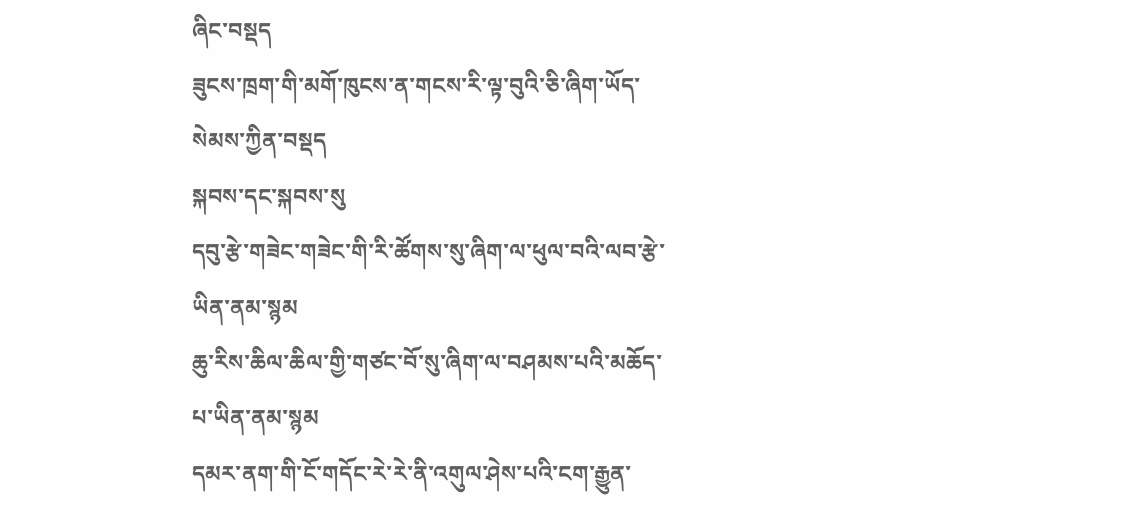ཞིང་བསྡད
ཟུངས་ཁྲག་གི་མགོ་ཁུངས་ན་གངས་རི་ལྟ་བུའི་ཅི་ཞིག་ཡོད་སེམས་ཀྱིན་བསྡད
སྐབས་དང་སྐབས་སུ
དབུ་རྩེ་གཟེང་གཟེང་གི་རི་ཚོགས་སུ་ཞིག་ལ་ཕུལ་བའི་ལབ་རྩེ་ཡིན་ནམ་སྙམ
ཆུ་རིས་ཆིལ་ཆིལ་གྱི་གཙང་བོ་སུ་ཞིག་ལ་བཤམས་པའི་མཆོད་པ་ཡིན་ནམ་སྙམ
དམར་ནག་གི་ངོ་གདོང་རེ་རེ་ནི་འགུལ་ཤེས་པའི་ངག་རྒྱུན་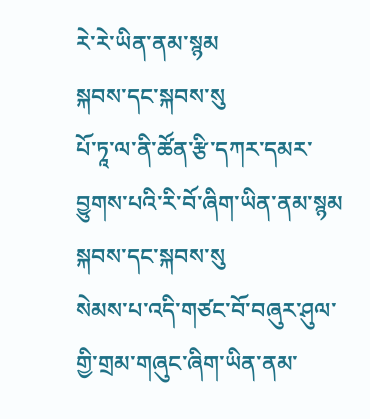རེ་རེ་ཡིན་ནམ་སྙམ
སྐབས་དང་སྐབས་སུ
པོ་ཏཱ་ལ་ནི་ཚོན་རྩི་དཀར་དམར་བྱུགས་པའི་རི་བོ་ཞིག་ཡིན་ནམ་སྙམ
སྐབས་དང་སྐབས་སུ
སེམས་པ་འདི་གཙང་བོ་བཞུར་ཤུལ་གྱི་གྲམ་གཞུང་ཞིག་ཡིན་ནམ་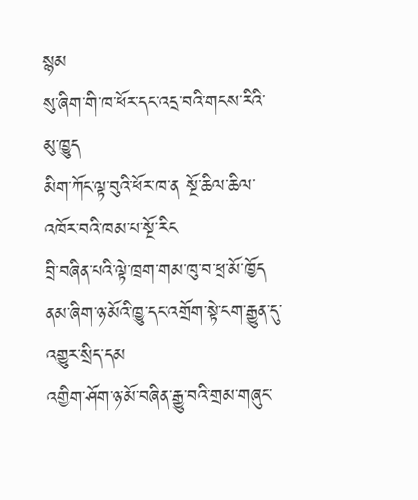སྙམ
སུ་ཞིག་གི་ཁ་ཕོར་དང་འདྲ་བའི་གངས་རིའི་མུ་ཁྱུད
མིག་ཀོང་ལྟ་བུའི་ཕོར་ཁ་ན སྔོ་ཆིལ་ཆིལ་འཁོར་བའི་ཁམ་པ་སྔོ་རིང
བྲི་བཞིན་པའི་ལྟེ་ཁྲག་གམ་ཁུ་བ་ཕྲ་མོ་ཁྱོད
ནམ་ཞིག་ཉ་མོའི་ཁྱུ་དང་འགྲོག་སྟེ་ངག་རྒྱུན་དུ་འགྱུར་སྲིད་དམ
འགྱིག་ཤོག་ཉ་མོ་བཞིན་རྒྱུ་བའི་གྲམ་གཞུང་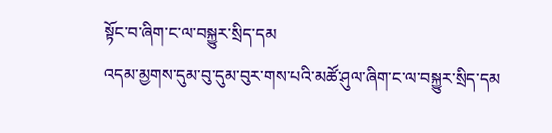སྟོང་བ་ཞིག་ང་ལ་བསྐྱུར་སྲིད་དམ
འདམ་མྱགས་དུམ་བུ་དུམ་བུར་གས་པའི་མཚོ་ཤུལ་ཞིག་ང་ལ་བསྐྱུར་སྲིད་དམ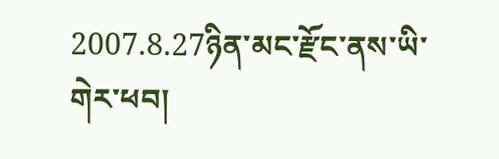2007.8.27ཉིན་མང་རྫོང་ནས་ཡི་གེར་ཕབ།